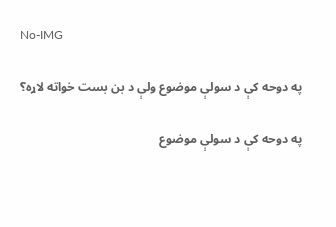No-IMG

په دوحه کې د سولې موضوع ولې د بن بست خواته لاړه؟

په دوحه کې د سولې موضوع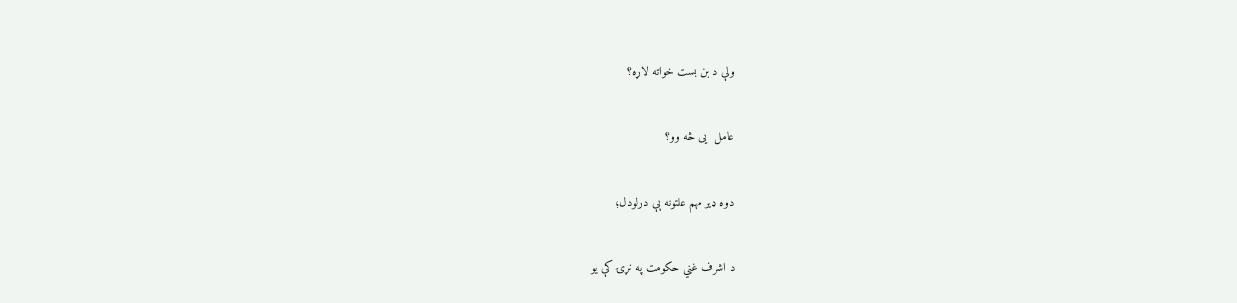ولې د بن بست خواته لاړه؟

عامل  یی څه وو؟

دوه ډیر مهم علتونه ېې درلودل؛

د اشرف غني حکومت په نړۍ کې یو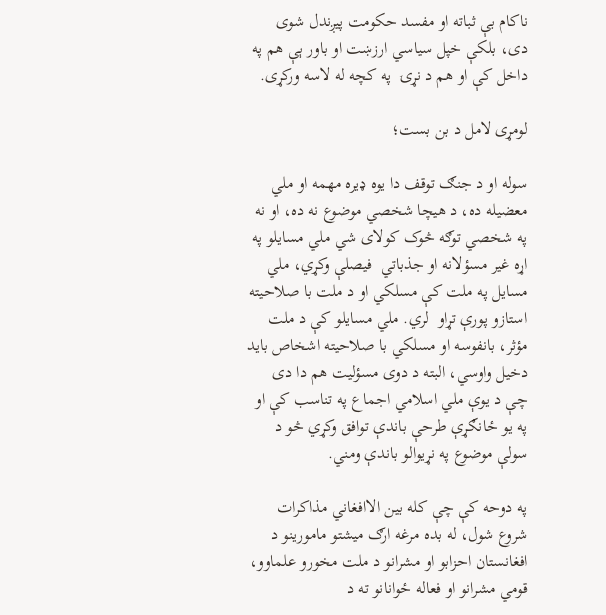ناکام بې ثباته او مفسد حکومت پیږندل شوی دی، بلکې خپل سیاسي ارزښت او باور ېې هم په داخل کې او هم د نړۍ  په کچه له لاسه ورکړی.

لومړی لامل د بن بست؛

سوله او د جنګ توقف دا یوه ډیره مهمه او ملي معضيله ده، د هیچا شخصي موضوع نه ده، او نه په شخصي توګه څوک کولای شي ملي مسایلو په اړه غیر مسؤلانه او جذباتي  فيصلې وکړي، ملي مسایل په ملت کې مسلکي او د ملت با صلاحیته استازو پورې تړاو  لري. ملي مسایلو کې د ملت مؤثر، بانفوسه او مسلکي با صلاحیته اشخاص باید دخیل واوسي، البته د دوی مسؤلیت هم دا دی چې د یوې ملي اسلامي اجماع په تناسب کې او په یو ځانګړې طرحې باندې توافق وکړي څو د سولې موضوع په نړیوالو باندې ومني.

په دوحه کې چې کله بین الاافغاني مذاکرات شروع شول، له بده مرغه ارګ میشتو مامورینو د افغانستان احزابو او مشرانو د ملت مخورو علماوو، قومي مشرانو او فعاله ځوانانو ته د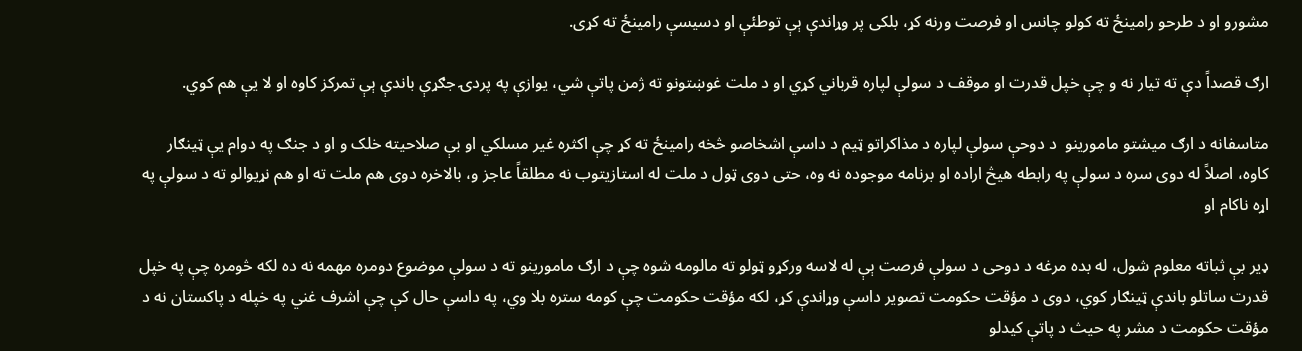مشورو او د طرحو رامینځ ته کولو چانس او فرصت ورنه کړ، بلکی پر وړاندې ېې توطئې او دسيسې رامینځ ته کړی.

ارګ قصداً دې ته تیار نه و چې خپل قدرت او موقف د سولې لپاره قرباني کړي او د ملت غوښتونو ته ژمن پاتې شي، یوازې په پردۍ جګړې باندې ېې تمرکز کاوه او لا يې هم کوي.

متاسفانه د ارګ میشتو مامورینو  د دوحې سولې لپاره د مذاکراتو ټیم د داسې اشخاصو څخه رامینځ ته کړ چې اکثره غیر مسلکي او بې صلاحیته خلک و او د جنګ په دوام يې ټینګار کاوه، اصلاً له دوی سره د سولې په رابطه هیڅ اراده او برنامه موجوده نه وه، حتی دوی ټول د ملت له استازیتوب نه مطلقاً عاجز و، بالاخره دوی هم ملت ته او هم نړیوالو ته د سولې په اړه ناکام او

ډیر بې ثباته معلوم شول، له بده مرغه د دوحی د سولې فرصت ېې له لاسه ورکړو ټولو ته مالومه شوه چې د ارګ مامورینو ته د سولې موضوع دومره مهمه نه ده لکه څومره چې په خپل قدرت ساتلو باندې ټینګار کوي، دوی د مؤقت حکومت تصوير داسې وړاندې کړ، لکه مؤقت حکومت چې کومه ستره بلا وي، په داسې حال کې چې اشرف غني په خپله د پاکستان نه د مؤقت حکومت د مشر په حیث د پاتې کیدلو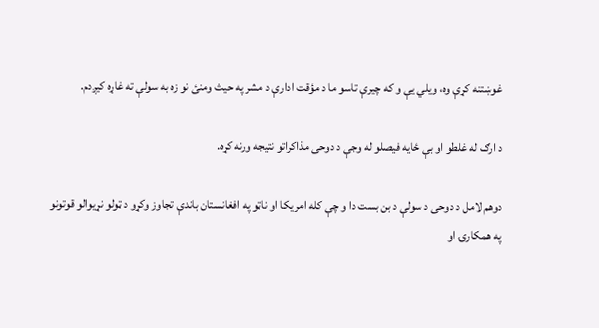غوښتنه کړې وه، ويلي يې و که چیرې تاسو ما د مؤقت ادارې د مشر په حیث ومنئ نو زه به سولې ته غاړه کیږدم.

د ارګ له غلطو او بې ځایه فیصلو له وجې د دوحی مذاکراتو نتیجه ورنه کړه.

دوهم لامل د دوحی د سولې د بن بست دا و چې کله امریکا او ناټو په افغانستان باندې تجاوز وکړو د ټولو نړیوالو قوتونو په همکارۍ او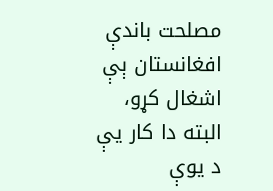مصلحت باندې افغانستان ېې اشغال کړو، البته دا کار يې د يوې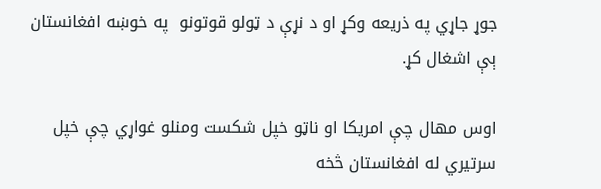جوړ جاړي په ذريعه وکړ او د نړې د ټولو قوتونو  په خوښه افغانستان ېې اشغال کړ.

اوس مهال چې امریکا او ناټو خپل شکست ومنلو غواړي چې خپل سرتیري له افغانستان څخه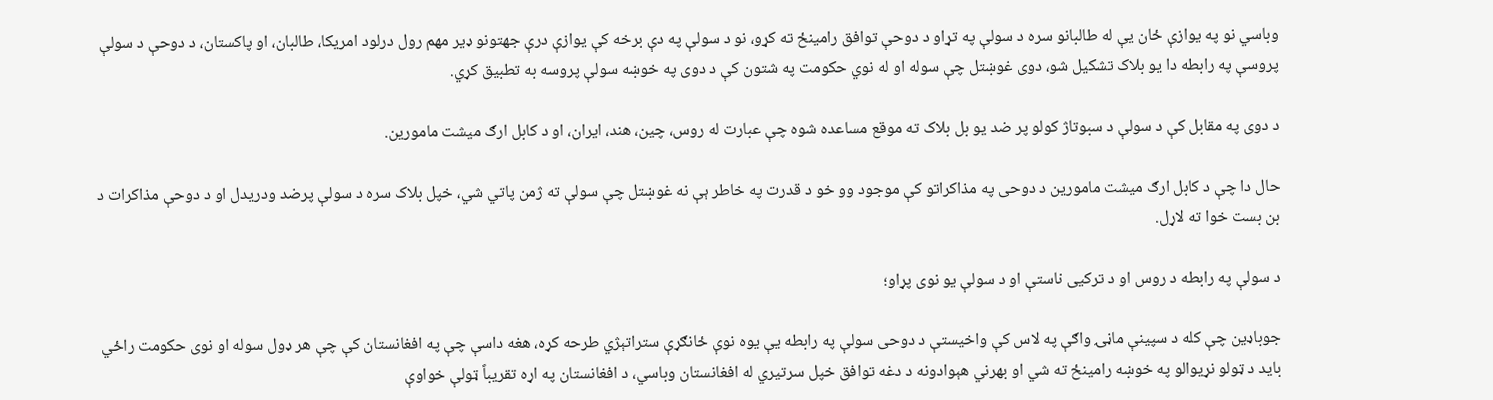وباسي نو په يوازې ځان يې له طالبانو سره د سولې په تړاو د دوحې توافق رامینځ ته کړو، نو د سولې په دې برخه کې یوازې درې جهتونو ډیر مهم رول درلود امریکا، طالبان، او پاکستان، د دوحې د سولې پروسې په رابطه دا یو بلاک تشکيل شو، دوی غوښتل چې سوله او له نوي حکومت په شتون کې د دوی په خوښه سولې پروسه به تطبیق کړي.

د دوی په مقابل کې د سولې د سبوتاژ کولو پر ضد یو بل بلاک ته موقع مساعده شوه چې عبارت له روس، چین، هند، ایران، او د کابل ارګ میشت مامورین.

حال دا چې د کابل ارګ میشت مامورین د دوحی په مذاکراتو کې موجود وو خو د قدرت په خاطر ېې نه غوښتل چې سولې ته ژمن پاتي شي، خپل بلاک سره د سولې پرضد ودریدل او د دوحې مذاکرات د بن بست خوا ته لاړل.

د سولې په رابطه د روس او د ترکیی ناستې او د سولې يو نوی پړاو؛

جوباډین چې کله د سپينې ماڼۍ واګې په لاس کې واخيستې د دوحی سولې په رابطه يې یوه نوې ځانګړې ستراتېژي طرحه کړه، هغه داسې چې په افغانستان کې چې هر ډول سوله او نوی حکومت راځي باید د ټولو نړیوالو په خوښه رامینځ ته شي او بهرني هېوادونه د دغه توافق خپل سرتیري له افغانستان وباسي، د افغانستان په اړه تقريباً ټولې خواوې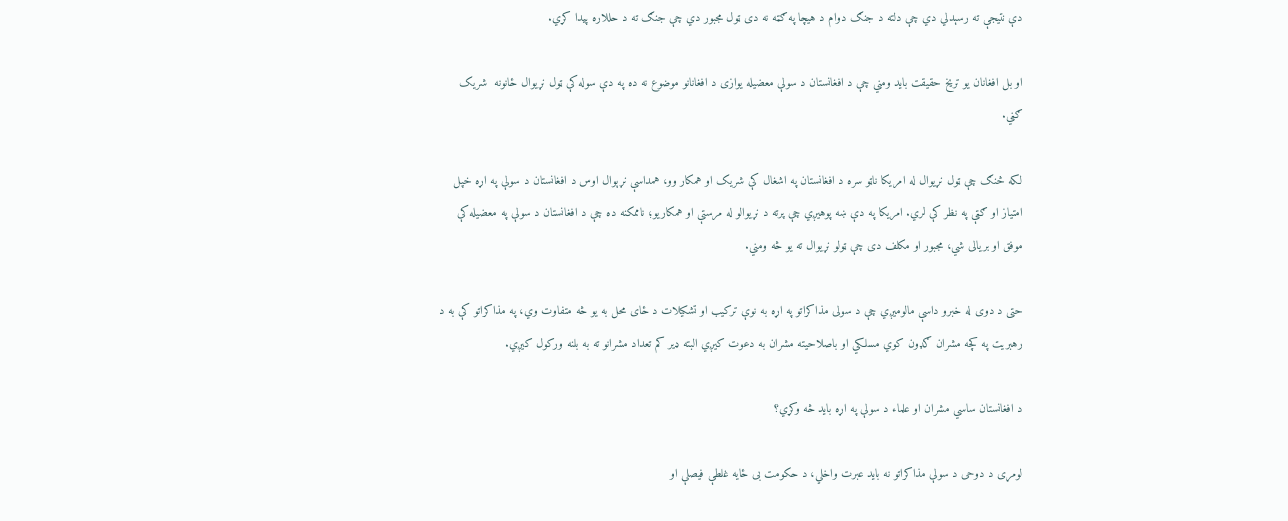دې نتيجې ته رسېدلي دي چې دلته د جنګ دوام د هیچا په ګټه نه دی ټول مجبور دي چې جنګ ته د حللاره پیدا کړي.

او بل افغانان یو تریخ حقیقت باید ومني چې د افغانستان د سولې معضیله یوازی د افغانانو موضوع نه ده په دې سوله کې ټول نړیوال ځانونه  شریک ګڼي.

لکه څنګ چې ټول نړیوال له امریکا ناټو سره د افغانستان په اشغال کې شریک او همکار وو، همداسې نړېوال اوس د افغانستان د سولې په اړه خپل امتیاز او ګټې په نظر کې لري. امریکا په دې ښه پوهیږي چې پرته د نړیوالو له مرستې او همکاریو؛ ناممکنه ده چې د افغانستان د سولې په معضیله کې موفق او بریالی شي، مجبور او مکلف دی چې ټولو نړیوال ته یو څه ومني.

حتی د دوی له خبرو داسې مالومیږي چې د سولی مذاکراتو په اړه به نوې ترکیب او تشکیلات د ځای محل به یو څه متفاوت وي، په مذاکراتو کې به د رهبریت په کچه مشران ګډون کوي مسلکي او باصلاحیته مشران به دعوت کیږي البته ډیر کم تعداد مشرانو ته به بلنه ورکول کیږي.

د افغانستان ساسي مشران او علماء د سولې په اړه باید څه وکړي؟

لومړی د دوحی د سولې مذاکراتو نه باید عبرت واخلي، د حکومت بی ځایه غلطې فیصلې او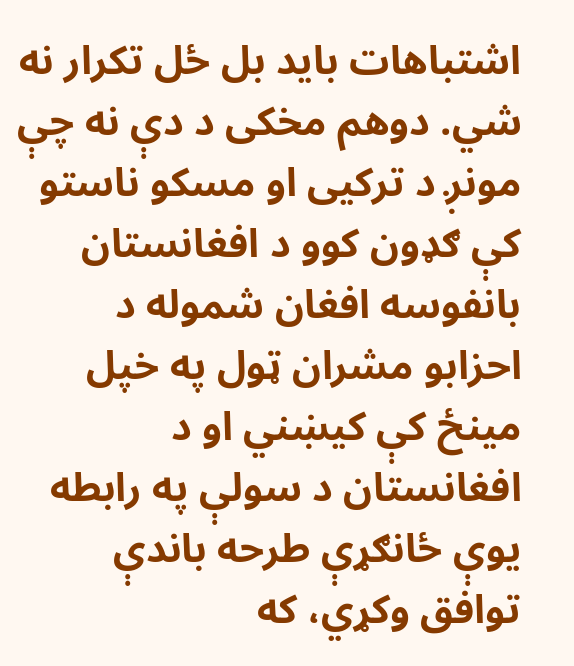اشتباهات باید بل ځل تکرار نه شي. دوهم مخکی د دې نه چې مونږ د ترکیی او مسکو ناستو کې ګډون کوو د افغانستان بانفوسه افغان شموله د احزابو مشران ټول په خپل مینځ کې کیښني او د افغانستان د سولې په رابطه یوې ځانګړې طرحه باندې توافق وکړي، که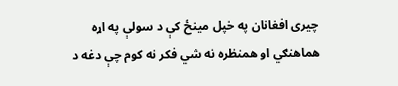چیری افغانان په خپل مینځ کې د سولې په اړه هماهنګي او همنظره نه شي فکر نه کوم چې دغه د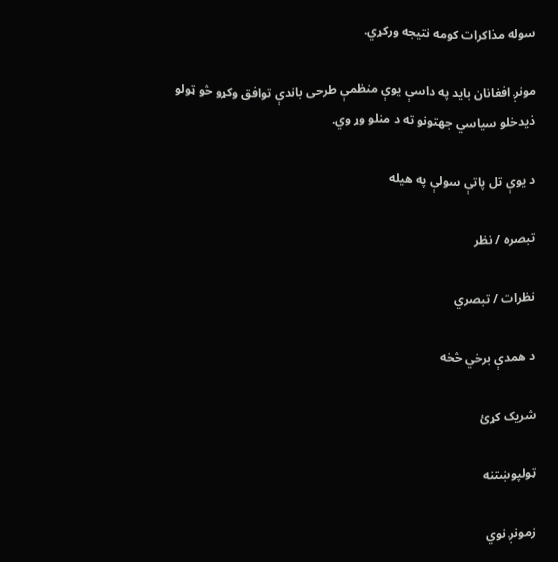سوله مذاکرات کومه نتيجه ورکړي.

مونږ افغانان باید په داسې یوې منظمې طرحی باندې توافق وکړو څو ټولو ذيدخلو سیاسي جهتونو ته د منلو وړ وي.

د یوې تل پاتې سولې په هیله

تبصره / نظر

نظرات / تبصري

د همدې برخي څخه

شریک کړئ

ټولپوښتنه

زمونږ نوي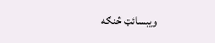ویبسائټ څنګه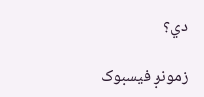دي؟

زمونږ فيسبوک